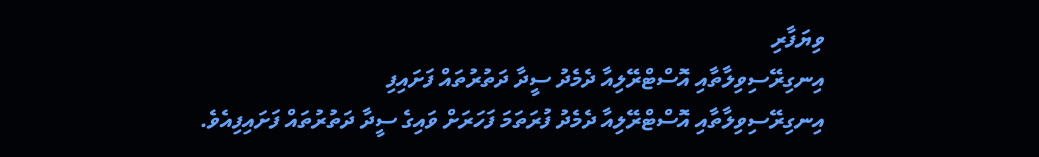ވިޔަފާރި
އިނގިރޭސިވިލާތާއި އޮސްޓްރޭލިއާ ދެމެދު ސީދާ ދަތުރުތައް ފަށައިފި
އިނގިރޭސިވިލާތާއި އޮސްޓްރޭލިއާ ދެމެދު ފުރަތަމަ ފަހަރަށް ވައިގެ ސީދާ ދަތުރުތައް ފަށައިފިއެވެ.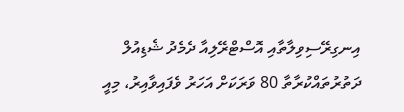އިނގިރޭސިވިލާތާއި އޮސްޓްރޭލިއާ ދެމެދު ޝެޑިއުލް ދަތުރުތައްކުރާތާ 80 ވަރަކަށް އަހަރު ވެފައިވާއިރު، މިއީ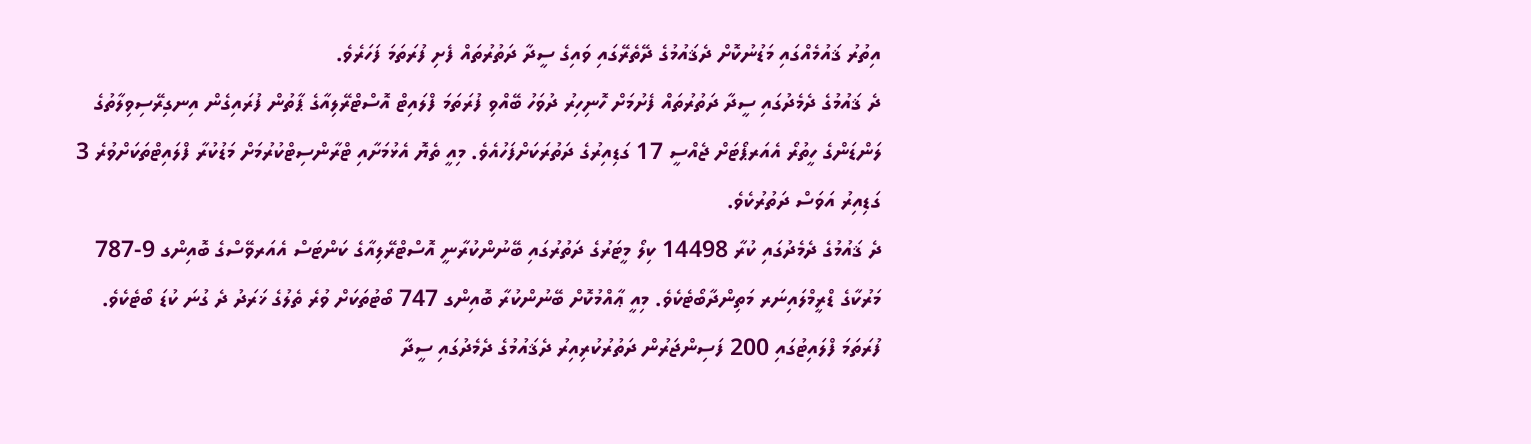އިތުރު ޤައުމެއްގައި މަޑުނުކޮށް ދެޤައުމުގެ ދޭތެރޭގައި ވައިގެ ސީދާ ދަތުރުތައް ފެށި ފުރަތަމަ ފަހަރެވެ.
ދެ ޤައުމުގެ ދެމެދުގައި ސީދާ ދަތުރުތައް ފެށުމަށް ހޮނިހިރު ދުވަހު ބޭއްވި ފުރަތަމަ ފްލައިޓް އޮސްޓްރޭލިއާގެ ޕާތުން ފުރައިގެން އިނގިރޭސިވިލާތުގެ ލަންޑަންގެ ހީތުރޯ އެއަރޕޯޓަށް ޖެއްސީ 17 ގަޑިއިރުގެ ދަތުރަކަށްފަހުއެވެ. މިއީ ތެޔޮ އެޅުމަށާއި ޓްރާންސިޓްކުރުމަށް މަޑުކުރާ ފްލައިޓްތަކަށްވުރެ 3 ގަޑިއިރު އަވަސް ދަތުރުކެވެ.
ދެ ޤައުމުގެ ދެމެދުގައި ކުރާ 14498 ކިލޯ މީޓަރުގެ ދަތުރުގައި ބޭނުންކުރާނީ އޮސްޓްރޭލިއާގެ ކަންޓަސް އެއަރވޭސްގެ ބޮއިންގ 9-787 މަރުކާގެ ޑްރީމްލައިނަރ މަތިންދާބޯޓެކެވެ. މިއީ ޢާއްމުކޮށް ބޭނުންކުރާ ބޮއިންގ 747 ބޯޓުތަކަށް ވުރެ ތެލުގެ ޚަރަދު ދެ ގުނަ ކުޑަ ބޯޓެކެވެ. ފުރަތަމަ ފްލައިޓުގައި 200 ފަސިންޖަރުން ދަތުރުކުރިއިރު ދެޤައުމުގެ ދެމެދުގައި ސީދާ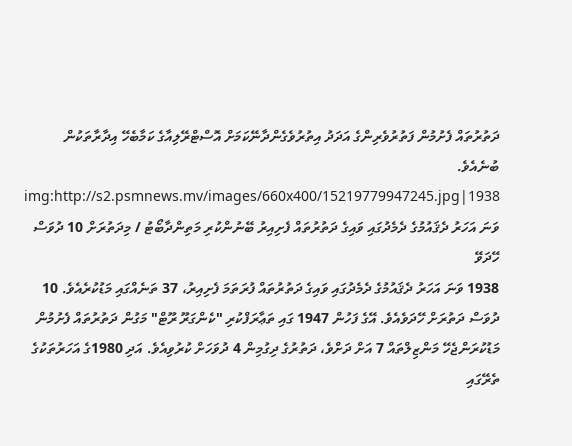ދަތުރުތައް ފެށުމުން ފަތުރުވެރިންގެ އަދަދު އިތުރުވެގެންދާނޭކަމަށް އޮސްޓްރޭލިއާގެ ކަމާބެހޭ އިދާރާތަކުން ބުނެއެވެ.
img:http://s2.psmnews.mv/images/660x400/15219779947245.jpg|1938 ވަނަ އަހަރު ދެޤައުމުގެ ދެމެދުގައި ވައިގެ ދަތުރުތައް ފެށިއިރު ބޭނުންކުރި މަތިންދާބޯޓު / މިދަތުރަށް 10 ދުވަސް ހޭދަވޭ
1938 ވަނަ އަހަރު ދެޤައުމުގެ ދެމެދުގައި ވައިގެ ދަތުރުތައް ފުރަތަމަ ފެށިއިރު، 37 ތަނެއްގައި މަޑުކުރެއެވެ. 10 ދުވަސް ދަތުރަށް ހޭދަވެއެވެ. އޭގެ ފަހުން 1947 ގައި ތަޢާރަފްކުރި "ކެންގަރޫ ރޫޓް" މަގުން ދަތުރުތައް ފެށުމުން މަޑުކުރަންޖެހޭ މަންޒިލްތައް 7 އަށް ދަށްވެ، ދަތުރުގެ ދިގުމިން 4 ދުވަހަށް ކުރުވިއެވެ. އަދި 1980ގެ އަހަރުތަކުގެ ތެރޭގައި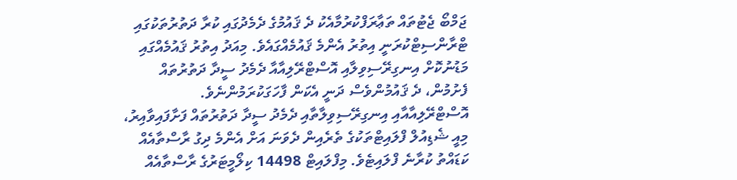ޖަމްބޯ ޖެޓުތައް ތަޢާރަފްކުރުމާއެކު ދެ ޤައުމުގެ ދެމެދުގައި ކުރާ ދަތުރުތަކުގައި ޓްރާންސިޓްކުރަނީ އިތުރު އެންމެ ޤައުމެއްގައެވެ. މިއަދު އިތުރު ޤައުމެއްގައި މަޑުނުކޮށް އިނގިރޭސިވިލާއި އޮސްޓްރޭލިއާއާ ދެމެދު ސީދާ ދަތުރުތައް ފެށުމުން، ދެ ޤައުމުންވެސް ދަނީ އެކަން ފާހަގަކުރަމުންނެވެ.
އޮސްޓްރޭލިއާއާއި އިނގިރޭސިވިލާތާއި ދެމެދު ސީދާ ދަތުރުތައް ފަށާފައިވާއިރު، މިއީ ޝެޑިއުލް ފްލައިޓްތަކުގެ ތެރެއިން ދެވަނަ އަށް އެންމެ ދިގު ރާސްތާއެއް ކަޑައްތު ކުރާނެ ފްލައިޓެވެ. މިފްލައިޓް 14498 ކިލޯމީޓަރުގެ ރާސްތާއެއް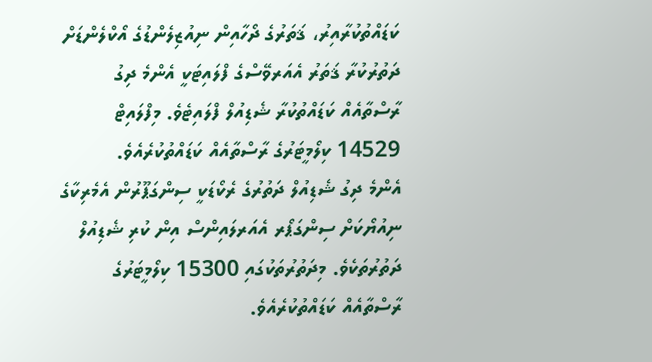ކަޑައްތުކުރާއިރު، ޤަތަރުގެ ދޯހާއިން ނިއުޒިލެންޑުގެ އޯކްލެންޑަށް ދަތުރުކުރާ ޤަތަރު އެއަރވޭސްގެ ފްލައިޓަކީ އެންމެ ދިގު ރާސްތާއެއް ކަޑައްތުކުރާ ޝެޑިއުލް ފްލައިޓެވެ. މިފްލައިޓް 14529 ކިލޯމީޓަރުގެ ރާސްތާއެއް ކަޑައްތުކުރެއެވެ.
އެންމެ ދިގު ޝެޑިއުލް ދަތުރުގެ ރެކޯޑަކީ ސިންގަޕޫރުން އެމެރިކާގެ ނިއުޔޯކަށް ސިންގަޕޯރ އެއަރލައިންސް އިން ކުރި ޝެޑިއުލް ދަތުރުތަކެވެ. މިދަތުރުތަކުގައި 15300 ކިލޯމީޓަރުގެ ރާސްތާއެއް ކަޑައްތުކުރެއެވެ.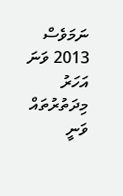ނަމަވެސް 2013 ވަނަ އަހަރު މިދަތުރުތައް ވަނީ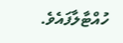ހުއްޓާލާފައެވެ.